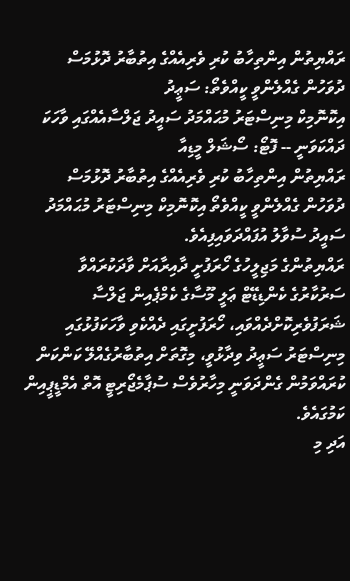ރައްޔިތުން އިންތިހާބު ކުރި ވެރިއެއްގެ އިތުބާރު ދޮޅުމަސް ދުވަހުން ގެއްލެންވީ ކީއްވެތޯ: ސަޢީދު
އިކޮނޮމިކް މިނިސްޓަރު މުޙައްމަދު ސައީދު ޖަލްސާއެއްގައި ވާހަކަ ދައްކަވަނީ -- ފޮޓޯ: ސޯޝަލް މީޑިއާ
ރައްޔިތުން އިންތިހާބު ކުރި ވެރިއެއްގެ އިތުބާރު ދޮޅުމަސް ދުވަހުން ގެއްލެންވީ ކީއްވެތޯ އިކޮނޮމިކް މިނިސްޓަރު މުޙައްމަދު ސައީދު ސުވާލު އުފައްދަވައިފިއެވެ.
ރައްޔިތުންގެ މަޖިލީހުގެ ހޯރަފުށީ ދާއިރާއަށް ވާދަކުރައްވާ ސަރުކާރުގެ ކެންޑިޑޭޓް ޢަލީ މޫސާގެ ކެމްޕެއިން ޖަލްސާ ޝަރަފުވެރިކޮށްދެއްވައި، ހޯރަފުށީގައި ދެއްކެވި ވާހަކަފުޅުގައި މިނިސްޓަރު ސަޢީދު ވިދާޅުވީ، މިގޮތަށް އިތުބާރުގެއްލޭ ކަންކަން ކުރައްވަމުން ގެންދަވަނީ މިހާރުވެސް ސުޕާމެޖޯރިޓީ އޮތް އެމްޑީޕީއިން ކަމުގައެވެ.
އަދި މި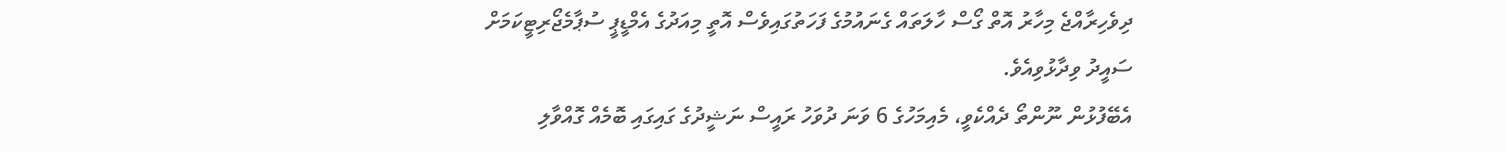ދިވެހިރާއްޖެ މިހާރު އޮތް ގޯސް ހާލަތައް ގެނައުމުގެ ފަހަތުގައިވެސް އޮތީ މިއަދުގެ އެމްޑީޕީ ސުޕާމެޖޯރިޓީކަމަށް ސައީދު ވިދާޅުވިއެވެ.
އެބޭފުޅުން ނޫންތޯ ދެއްކެވީ، މެއިމަހުގެ 6 ވަނަ ދުވަހު ރައީސް ނަޝީދުގެ ގައިގައި ބޮމެއް ގޮއްވާލި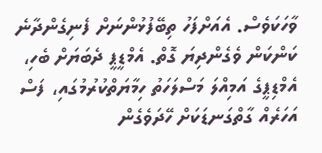ވާހަކަވެސް. އެއަށްފަހު ތިބޭފުޅުންނަށް ފެނިގެންދާނެ ކަންކަން ވެގެންދިޔަ ގޮތް. އެމްޑީޕީ ދެބަޔަށް ބެހި، އެމްޑިޕީގެ އަމިއްލަ މަސްލަހަތު ހިމާޔަތްކުރުމުގައި، ފަސް އަހަރެއް ގާތްގަނޑަކަށް ހޭދަވެގެން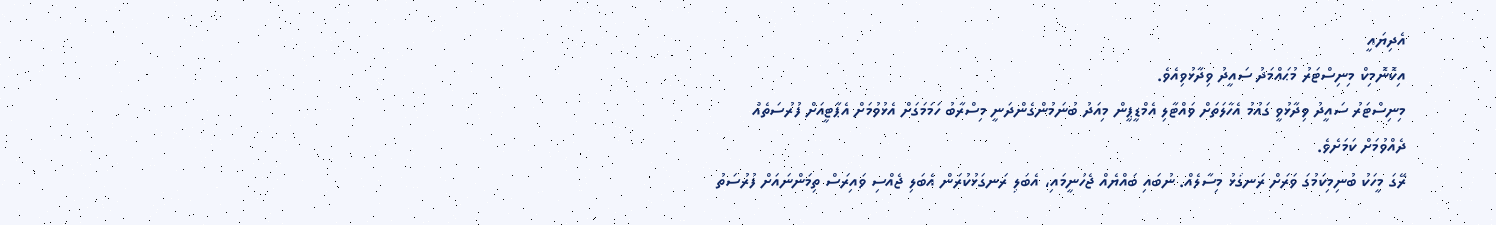އެދިޔައީ
އިކޮނޮމިކް މިނިސްޓަރު މުޙައްމަދު ސައީދު ވިދާޅުވިއެވެ.
މިނިސްޓަރު ސައީދު ވިދާޅުވީ ގައުމު އެހާލަތަށް ވައްޓާލި އެމްޑީޕީން މިއަދު ބުނަމުންގެންދަނީ މިސްރާބު ހަމަމަގަށް އެޅުވުމަށް އެޕާޓީއަށް ފުރުސަތެއް ދެއްވުމަށް ކަމަށެވެ.
ރޭގަ މީހަކު ބުނިމިކަމުގަ ވަރަށް ރަނގަޅު މިސާލެއް. ނުބައި ބައްޔެއް ޖެހުނީމައި، އެބަލި ރަނގަޅުކުރަން އެބަލި ޖެއްސި ވައިރަސް ތިމަންނައަށް ފުރުސަތު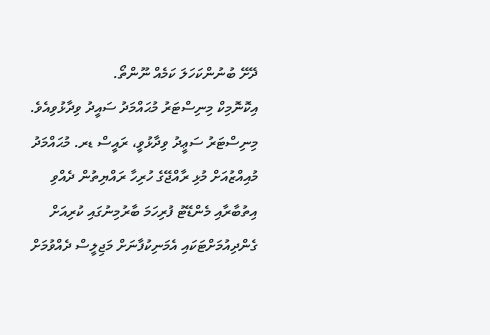ދޭށޭ ބުނުންކަހަލަ ކަމެއް ނޫންތޯ.
އިކޮނޮމިކް މިނިސްޓަރު މުޙައްމަދު ސައީދު ވިދާޅުވިއެވެ.
މިނިސްޓަރު ސަޢީދު ވިދާޅުވީ، ރައީސް ޑރ. މުޙައްމަދު މުއިއްޒުއަށް މުޅި ރާއްޖޭގެ ހުރިހާ ރައްޔިތުން ދެއްވި އިތުބާރާއި މެންޑޭޓު ފުރިހަމަ ބާރުމިނުގައި ކުރިއަށް ގެންދިއުމަށްޓަކައި އެމަނިކުފާނަށް މަޖިލީސް ދެއްވުމަށް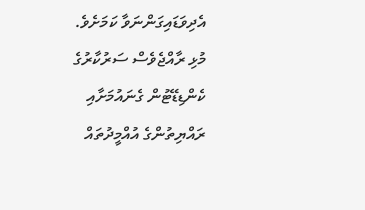އެދިވަޑައިގަންނަވާ ކަމަށެވެ.
މުޅި ރާއްޖެވެސް ސަރުކާރުގެ ކެންޑިޑޭޓުން ގެނައުމަށާއި ރައްޔިތުންގެ އުއްމީދުތައް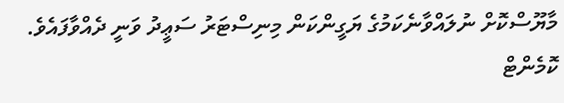މާޔޫސްކޮށް ނުލައްވާނެކަމުގެ ޔަގީންކަން މިނިސްޓަރު ސަޢީދު ވަނީ ދެއްވާފައެވެ.
ކޮމެންޓް